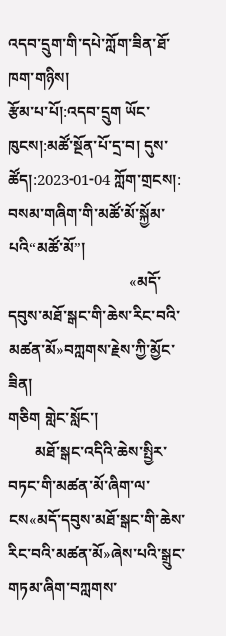འདབ་དྲུག་གི་དཔེ་ཀློག་ཟིན་ཐོ་ཁག་གཉིས།
རྩོམ་པ་པོ།:འདབ་དྲུག ཡོང་ཁུངས།:མཚོ་སྔོན་པོ་དྲ་བ། དུས་ཚོད།:2023-01-04 ཀློག་གྲངས།:
བསམ་གཞིག་གི་མཚོ་མོ་སྐྱོམ་པའི“མཚོ་མོ”།
                               «མདོ་དབུས་མཐོ་སྒང་གི་ཆེས་རིང་བའི་མཚན་མོ»བཀླགས་རྗེས་ཀྱི་མྱོང་ཟིན།
གཅིག གླེང་སློང་།
       མཐོ་སྒང་འདིའི་ཆེས་སྤྱིར་བཏང་གི་མཚན་མོ་ཞིག་ལ་ངས«མདོ་དབུས་མཐོ་སྒང་གི་ཆེས་རིང་བའི་མཚན་མོ»ཞེས་པའི་སྒྲུང་གཏམ་ཞིག་བཀླགས་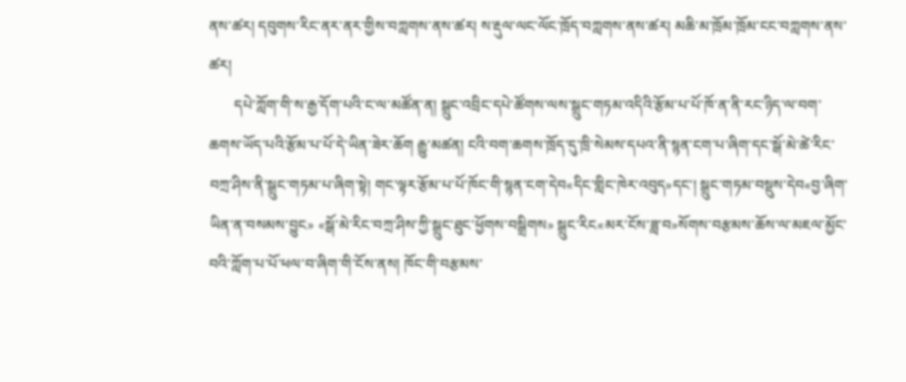ནས་ཚར། དབུགས་རིང་ནར་ནར་གྱིས་བཀླགས་ནས་ཚར། ས་རྡུལ་ལང་ལོང་ཁྲོད་བཀླགས་ནས་ཚར། མཆི་མ་ཁྲོམ་ཁྲོམ་ངང་བཀླགས་ནས་ཚར།
       དཔེ་ཀློག་གི་ས་རྒྱ་དོག་པའི་ང་ལ་མཚོན་ན། སྒྲུང་འབྲིང་དཔེ་ཚོགས་ལས་སྒྲུང་གཏམ་འདིའི་རྩོམ་པ་པོ་ཁོ་ན་ནི་རང་ཉིད་ལ་བག་ཆགས་ཡོད་པའི་རྩོམ་པ་པོ་དེ་ཡིན་ཟེར་ཆོག རྒྱུ་མཚན། ངའི་བག་ཆགས་ཁྲོད་དུ་ཁྲི་སེམས་དཔའ་ནི་སྙན་ངག་པ་ཞིག་དང་སྒོ་མེ་ཚེ་རིང་བཀྲ་ཤིས་ནི་སྒྲུང་གཏམ་པ་ཞིག་སྟེ། གང་ལྟར་རྩོམ་པ་པོ་ཁོང་གི་སྙན་ངག་དེབ«དིང་གླིང་ཁེར་འབུད»དང་། སྒྲུང་གཏམ་བསྡུས་དེབ«བྱ་ཞིག་ཡིན་ན་བསམས་བྱུང» «སྒོ་མེ་རིང་བཀྲ་ཤིས་ཀྱི་སྒྲུང་ཐུང་ཕྱོགས་བསྒྲིགས» སྒྲུང་རིང«མར་ངོས་ཟླ་བ»སོགས་བརྩམས་ཆོས་ལ་མཇལ་མྱོང་བའི་ཀློག་པ་པོ་ཕལ་བ་ཞིག་གི་ངོས་ནས། ཁོང་གི་བརྩམས་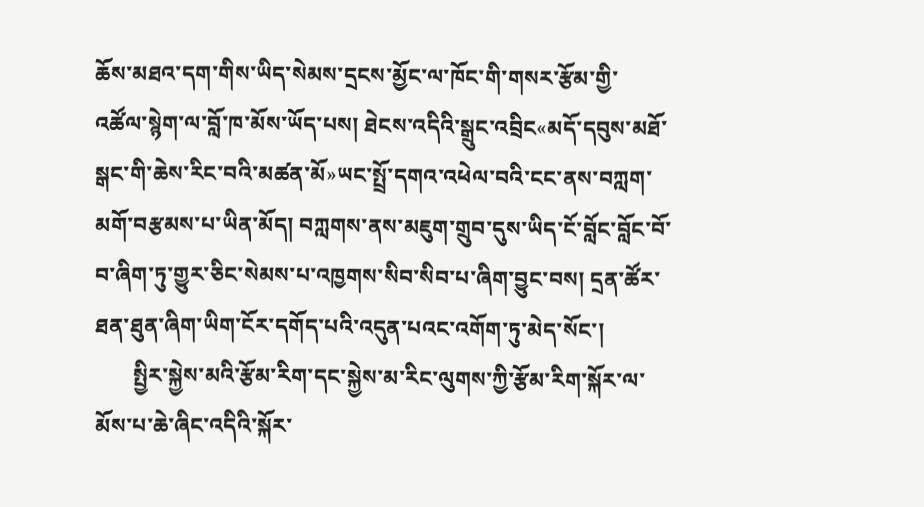ཆོས་མཐའ་དག་གིས་ཡིད་སེམས་དྲངས་མྱོང་ལ་ཁོང་གི་གསར་རྩོམ་གྱི་འཚོལ་སྙེག་ལ་བློ་ཁ་མོས་ཡོད་པས། ཐེངས་འདིའི་སྒྲུང་འབྲིང«མདོ་དབུས་མཐོ་སྒང་གི་ཆེས་རིང་བའི་མཚན་མོ»ཡང་སྤྲོ་དགའ་འཕེལ་བའི་ངང་ནས་བཀླག་མགོ་བརྩམས་པ་ཡིན་མོད། བཀླགས་ནས་མཇུག་གྲུབ་དུས་ཡིད་ངོ་བློང་བློང་བོ་བ་ཞིག་ཏུ་གྱུར་ཅིང་སེམས་པ་འཁྱགས་སིབ་སིབ་པ་ཞིག་བྱུང་བས། དྲན་ཚོར་ཐན་ཐུན་ཞིག་ཡིག་ངོར་དགོད་པའི་འདུན་པའང་འགོག་ཏུ་མེད་སོང་།
       སྤྱིར་སྐྱེས་མའི་རྩོམ་རིག་དང་སྐྱེས་མ་རིང་ལུགས་ཀྱི་རྩོམ་རིག་སྐོར་ལ་མོས་པ་ཆེ་ཞིང་འདིའི་སྐོར་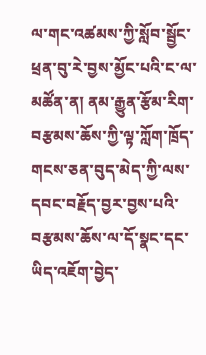ལ་གང་འཚམས་ཀྱི་སློབ་སྦྱོང་ཕྲན་བུ་རེ་བྱས་མྱོང་པའི་ང་ལ་མཚོན་ན། ནམ་རྒྱུན་རྩོམ་རིག་བརྩམས་ཆོས་ཀྱི་ལྟ་ཀློག་ཁྲོད་གངས་ཅན་བུད་མེད་ཀྱི་ལས་དབང་བརྗོད་བྱར་བྱས་པའི་བརྩམས་ཆོས་ལ་དོ་སྣང་དང་ཡིད་འཇོག་བྱེད་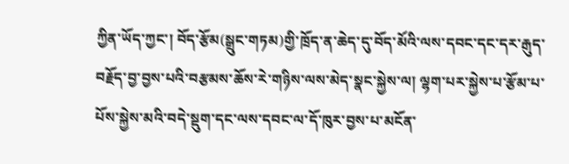ཀྱིན་ཡོད་ཀྱང་། བོད་རྩོམ(སྒྲུང་གཏམ)གྱི་ཁྲོད་ན་ཆེད་དུ་བོད་མོའི་ལས་དབང་དང་དར་རྒུད་བརྗོད་བྱ་བྱས་པའི་བརྩམས་ཆོས་རེ་གཉིས་ལས་མེད་སྣང་སྐྱེས་ལ། ལྷག་པར་སྐྱེས་པ་རྩོམ་པ་པོས་སྐྱེས་མའི་བདེ་སྡུག་དང་ལས་དབང་ལ་དོ་ཁུར་བྱས་པ་མངོན་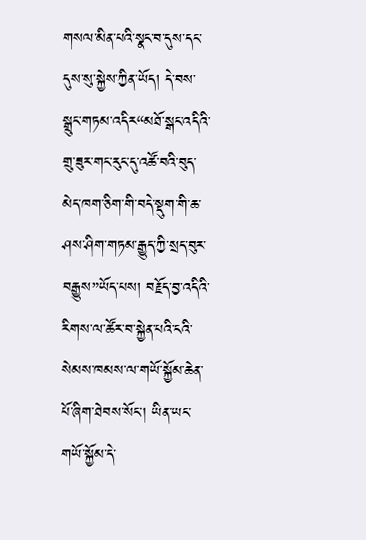གསལ་མིན་པའི་སྣང་བ་དུས་དང་དུས་སུ་སྐྱེས་ཀྱིན་ཡོད། དེ་བས་སྒྲུང་གཏམ་འདིར“མཐོ་སྒང་འདིའི་གྲུ་ཟུར་གང་རུང་དུ་འཚོ་བའི་བུད་མེད་ཁག་ཅིག་གི་བདེ་སྡུག་གི་ཆ་ཤས་ཤིག་གཏམ་རྒྱུད་ཀྱི་སྲད་བུར་བརྒྱུས”ཡོད་པས། བརྗོད་བྱ་འདིའི་རིགས་ལ་ཚོར་བ་སྐྱེན་པའི་ངའི་སེམས་ཁམས་ལ་གཡོ་སྐྱོམ་ཆེན་པོ་ཞིག་ཐེབས་སོང་། ཡིན་ཡང་གཡོ་སྐྱོམ་དེ་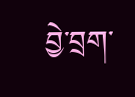བྱེ་བྲག་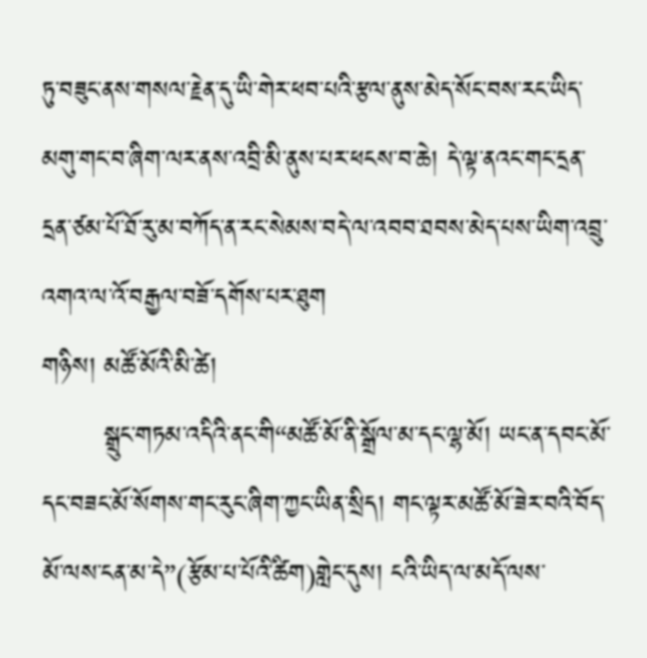ཏུ་བཟུང་ནས་གསལ་རྗེན་དུ་ཡི་གེར་ཕབ་པའི་རྩལ་ནུས་མེད་སོང་བས་རང་ཡིད་མགུ་གང་བ་ཞིག་ལར་ནས་འབྲི་མི་ནུས་པར་ཕངས་བ་ཆེ། དེ་ལྟ་ནའང་གང་དྲན་དྲན་ཙམ་པོ་ཐོ་རུ་མ་བཀོད་ན་རང་སེམས་བདེ་ལ་འབབ་ཐབས་མེད་པས་ཡིག་འབྲུ་འགའ་ལ་འོ་བརྒྱལ་བཟོ་དགོས་པར་ཐུག
གཉིས། མཚོ་མོའི་མི་ཚེ།
       སྒྲུང་གཏམ་འདིའི་ནང་གི“མཚོ་མོ་ནི་སྒྲོལ་མ་དང་ལྷ་མོ། ཡང་ན་དབང་མོ་དང་བཟང་མོ་སོགས་གང་རུང་ཞིག་ཀྱང་ཡིན་སྲིད། གང་ལྟར་མཚོ་མོ་ཟེར་བའི་བོད་མོ་ལས་ངན་མ་དེ”(རྩོམ་པ་པོའི་ཚིག)གླེང་དུས། ངའི་ཡིད་ལ་མདོ་ལས་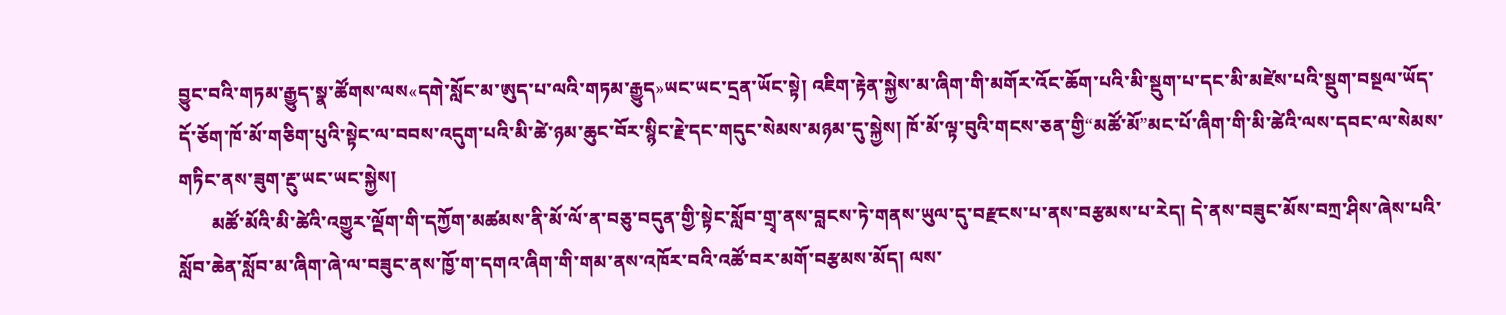བྱུང་བའི་གཏམ་རྒྱུད་སྣ་ཚོགས་ལས«དགེ་སློང་མ་ཨུད་པ་ལའི་གཏམ་རྒྱུད»ཡང་ཡང་དྲན་ཡོང་སྟེ། འཇིག་རྟེན་སྐྱེས་མ་ཞིག་གི་མགོར་འོང་ཆོག་པའི་མི་སྡུག་པ་དང་མི་མཛེས་པའི་སྡུག་བསྔལ་ཡོད་དོ་ཅོག་ཁོ་མོ་གཅིག་པུའི་སྟེང་ལ་བབས་འདུག་པའི་མི་ཚེ་ཉམ་ཆུང་བོར་སྙིང་རྗེ་དང་གདུང་སེམས་མཉམ་དུ་སྐྱེས། ཁོ་མོ་ལྟ་བུའི་གངས་ཅན་གྱི“མཚོ་མོ”མང་པོ་ཞིག་གི་མི་ཚེའི་ལས་དབང་ལ་སེམས་གཏིང་ནས་ཟུག་རྔུ་ཡང་ཡང་སྐྱེས།
       མཚོ་མོའི་མི་ཚེའི་འགྱུར་ལྡོག་གི་དཀྱོག་མཚམས་ནི་མོ་ལོ་ན་བཅུ་བདུན་གྱི་སྟེང་སློབ་གྲྭ་ནས་བླངས་ཏེ་གནས་ཡུལ་དུ་བརྫངས་པ་ནས་བརྩམས་པ་རེད། དེ་ནས་བཟུང་མོས་བཀྲ་ཤིས་ཞེས་པའི་སློབ་ཆེན་སློབ་མ་ཞིག་ཞེ་ལ་བཟུང་ནས་ཁྱོ་ག་དགའ་ཞིག་གི་གམ་ནས་འཁོར་བའི་འཚོ་བར་མགོ་བརྩམས་མོད། ལས་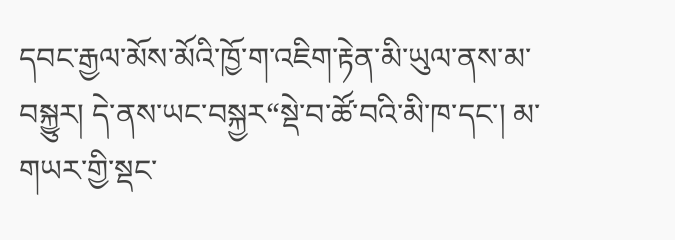དབང་རྒྱལ་མོས་མོའི་ཁྱོ་ག་འཇིག་རྟེན་མི་ཡུལ་ནས་མ་བསྐྱུར། དེ་ནས་ཡང་བསྐྱར“སྡེ་བ་ཚོ་བའི་མི་ཁ་དང་། མ་གཡར་གྱི་སྡང་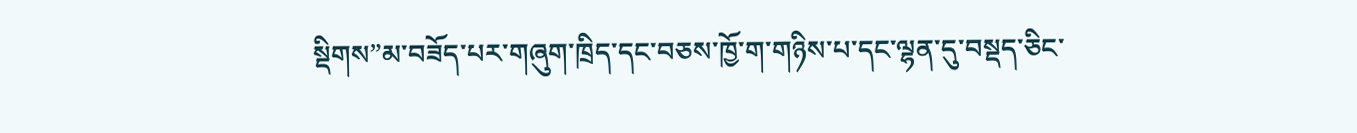སྡིགས”མ་བཟོད་པར་གཞུག་ཁྲིད་དང་བཅས་ཁྱོ་ག་གཉིས་པ་དང་ལྷན་དུ་བསྡད་ཅིང་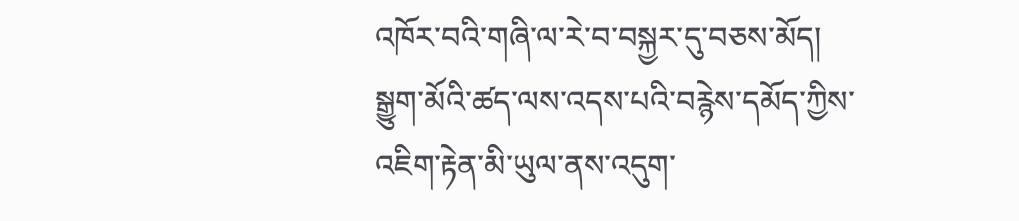འཁོར་བའི་གཞི་ལ་རེ་བ་བསྐྱར་དུ་བཅས་མོད། སྒྱུག་མོའི་ཚད་ལས་འདས་པའི་བརྙེས་དམོད་ཀྱིས་འཇིག་རྟེན་མི་ཡུལ་ནས་འདུག་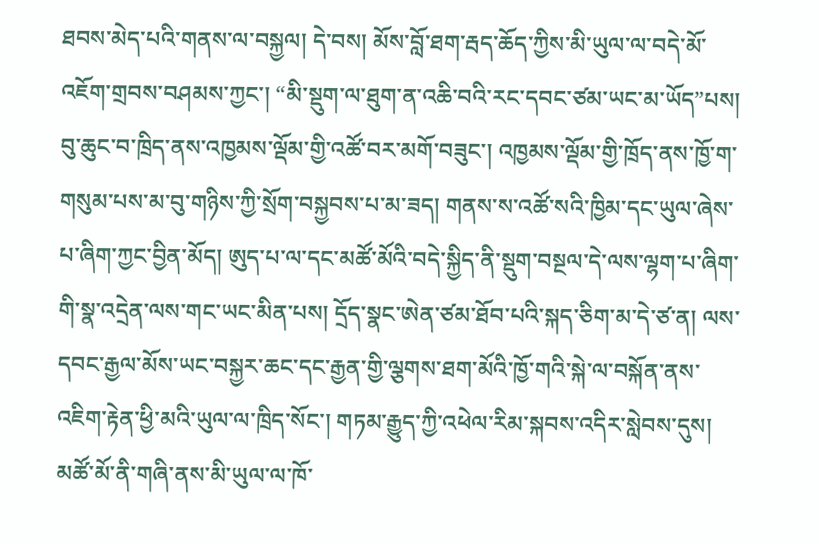ཐབས་མེད་པའི་གནས་ལ་བསྐྱལ། དེ་བས། མོས་བློ་ཐག་རྦད་ཆོད་ཀྱིས་མི་ཡུལ་ལ་བདེ་མོ་འཇོག་གྲབས་བཤམས་ཀྱང་། “མི་སྡུག་ལ་ཐུག་ན་འཆི་བའི་རང་དབང་ཙམ་ཡང་མ་ཡོད”པས། བུ་ཆུང་བ་ཁྲིད་ནས་འཁྱམས་ལྡོམ་གྱི་འཚོ་བར་མགོ་བཟུང་། འཁྱམས་ལྡོམ་གྱི་ཁྲོད་ནས་ཁྱོ་ག་གསུམ་པས་མ་བུ་གཉིས་ཀྱི་སྲོག་བསྐྱབས་པ་མ་ཟད། གནས་ས་འཚོ་སའི་ཁྱིམ་དང་ཡུལ་ཞེས་པ་ཞིག་ཀྱང་བྱིན་མོད། ཨུད་པ་ལ་དང་མཚོ་མོའི་བདེ་སྐྱིད་ནི་སྡུག་བསྔལ་དེ་ལས་ལྷག་པ་ཞིག་གི་སྣ་འདྲེན་ལས་གང་ཡང་མིན་པས། དྲོད་སྣང་ཨེན་ཙམ་ཐོབ་པའི་སྐད་ཅིག་མ་དེ་ཙ་ན། ལས་དབང་རྒྱལ་མོས་ཡང་བསྐྱར་ཆང་དང་རྒྱན་གྱི་ལྕགས་ཐག་མོའི་ཁྱོ་གའི་སྐེ་ལ་བསྐོན་ནས་འཇིག་རྟེན་ཕྱི་མའི་ཡུལ་ལ་ཁྲིད་སོང་། གཏམ་རྒྱུད་ཀྱི་འཕེལ་རིམ་སྐབས་འདིར་སླེབས་དུས། མཚོ་མོ་ནི་གཞི་ནས་མི་ཡུལ་ལ་ཁོ་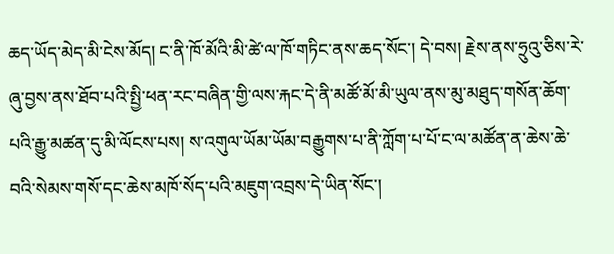ཆད་ཡོད་མེད་མི་ངེས་མོད། ང་ནི་ཁོ་མོའི་མི་ཚེ་ལ་ཁོ་གཏིང་ནས་ཆད་སོང་། དེ་བས། རྗེས་ནས་ཧྲུའུ་ཅིས་རེ་ཞུ་བྱས་ནས་ཐོབ་པའི་སྤྱི་ཕན་རང་བཞིན་གྱི་ལས་རྐང་དེ་ནི་མཚོ་མོ་མི་ཡུལ་ནས་མུ་མཐུད་གསོན་ཆོག་པའི་རྒྱུ་མཚན་དུ་མི་ལོངས་པས། ས་འགུལ་ཡོམ་ཡོམ་བརྒྱུགས་པ་ནི་ཀློག་པ་པོ་ང་ལ་མཚོན་ན་ཆེས་ཆེ་བའི་སེམས་གསོ་དང་ཆེས་མཁོ་སོད་པའི་མཇུག་འབྲས་དེ་ཡིན་སོང་།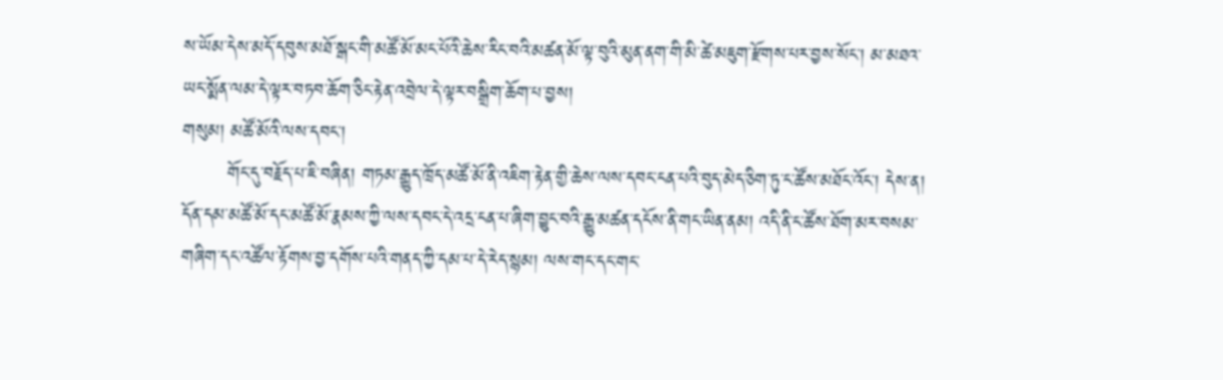ས་ཡོམ་དེས་མདོ་དབུས་མཐོ་སྒང་གི་མཚོ་མོ་མང་པོའི་ཆེས་རིང་བའི་མཚན་མོ་ལྟ་བུའི་མུན་ནག་གི་མི་ཚེ་མཇུག་རྫོགས་པར་བྱས་སོང་། མ་མཐའ་ཡང་སྨོན་ལམ་དེ་ལྟར་བཏབ་ཆོག་ཅིང་རྟེན་འབྲེལ་དེ་ལྟར་བསྒྲིག་ཆོག་པ་བྱས།
གསུམ། མཚོ་མོའི་ལས་དབང་།
       གོང་དུ་བརྗོད་པ་ཇི་བཞིན། གཏམ་རྒྱུད་ཁྲོད་མཚོ་མོ་ནི་འཇིག་རྟེན་གྱི་ཆེས་ལས་དབང་ངན་པའི་བུད་མེད་ཅིག་ཏུ་ང་ཚོས་མཐོང་འོང་། དེས་ན། དོན་དམ་མཚོ་མོ་དང་མཚོ་མོ་རྣམས་ཀྱི་ལས་དབང་དེ་འདྲ་ངན་པ་ཞིག་བྱུང་བའི་རྒྱུ་མཚན་དངོས་ནི་གང་ཡིན་ནམ། འདི་ནི་ང་ཚོས་ཐོག་མར་བསམ་གཞིག་དང་འཚོལ་རྟོགས་བྱ་དགོས་པའི་གནད་ཀྱི་དམ་པ་དེ་རེད་སྙམ། ལས་གང་དང་གང་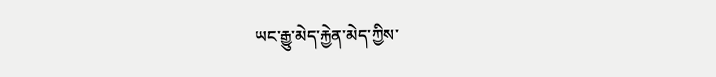ཡང་རྒྱུ་མེད་རྐྱེན་མེད་ཀྱིས་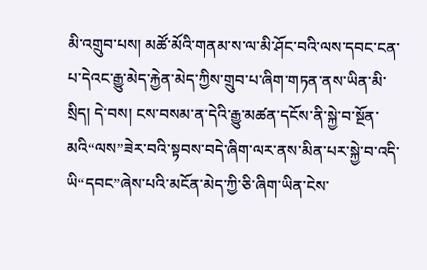མི་འགྲུབ་པས། མཚོ་མོའི་གནམ་ས་ལ་མི་ཤོང་བའི་ལས་དབང་ངན་པ་དེའང་རྒྱུ་མེད་རྐྱེན་མེད་ཀྱིས་གྲུབ་པ་ཞིག་གཏན་ནས་ཡིན་མི་སྲིད། དེ་བས། ངས་བསམ་ན་དེའི་རྒྱུ་མཚན་དངོས་ནི་སྐྱེ་བ་སྔོན་མའི“ལས”ཟེར་བའི་སྟབས་བདེ་ཞིག་ལར་ནས་མིན་པར་སྐྱེ་བ་འདི་ཡི“དབང”ཞེས་པའི་མངོན་མེད་ཀྱི་ཅི་ཞིག་ཡིན་ངེས་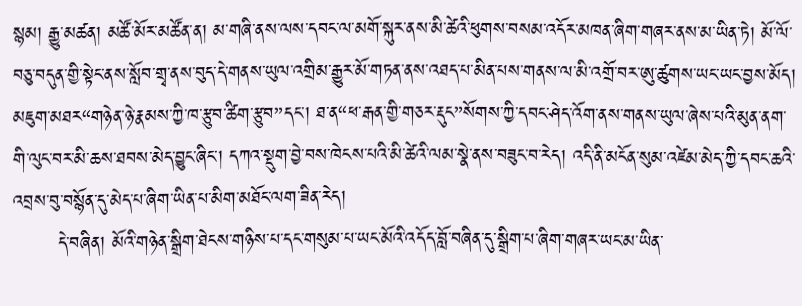སྙམ། རྒྱུ་མཚན། མཚོ་མོར་མཚོན་ན། མ་གཞི་ནས་ལས་དབང་ལ་མགོ་སྐུར་ནས་མི་ཚེའི་ཕུགས་བསམ་འདོར་མཁན་ཞིག་གཞར་ནས་མ་ཡིན་ཏེ། མོ་ལོ་བཅུ་བདུན་གྱི་སྟེང་ནས་སློབ་གྲྭ་ནས་བུད་དེ་གནས་ཡུལ་འགྲིམ་རྒྱུར་མོ་གཏན་ནས་འཐད་པ་མིན་པས་གནས་ལ་མི་འགྲོ་བར་ཨུ་ཚུགས་ཡང་ཡང་བྱས་མོད། མཇུག་མཐར“གཉེན་ཉེ་རྣམས་ཀྱི་ཁ་རྩུབ་ཚིག་རྩུབ”དང་། ཐ་ན“ཕ་རྒན་གྱི་གཅར་རྡུང”སོགས་ཀྱི་དབང་ཤེད་འོག་ནས་གནས་ཡུལ་ཞེས་པའི་མུན་ནག་གི་ལུང་བར་མི་ཆས་ཐབས་མེད་བྱུང་ཞིང་། དཀའ་སྡུག་བྱེ་བས་ཁེངས་པའི་མི་ཚེའི་ལམ་སྣེ་ནས་བཟུང་བ་རེད། འདི་ནི་མངོན་སུམ་འཛེམ་མེད་ཀྱི་དབང་ཆའི་འབྲས་བུ་བསྙོན་དུ་མེད་པ་ཞིག་ཡིན་པ་མིག་མཐོང་ལག་ཟིན་རེད།
       དེ་བཞིན། མོའི་གཉེན་སྒྲིག་ཐེངས་གཉིས་པ་དང་གསུམ་པ་ཡང་མོའི་འདོད་བློ་བཞིན་དུ་སྒྲིག་པ་ཞིག་གཞར་ཡང་མ་ཡིན་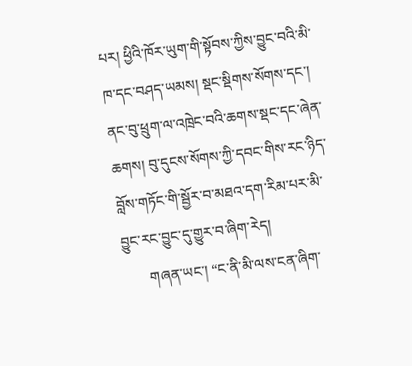པར། ཕྱིའི་ཁོར་ཡུག་གི་སྟོབས་ཀྱིས་བྱུང་བའི་མི་ཁ་དང་བཤད་ཡམས། སྡང་སྡིགས་སོགས་དང་། ནང་བུ་ཕྲུག་ལ་འཁྲེང་བའི་ཆགས་སྡང་དང་ཞེན་ཆགས། བུ་དུངས་སོགས་ཀྱི་དབང་གིས་རང་ཉིད་བློས་གཏོང་གི་སྦྱོར་བ་མཐའ་དག་རིམ་པར་མི་བྱུང་རང་བྱུང་དུ་གྱུར་བ་ཞིག་རེད།
       གཞན་ཡང་། “ང་ནི་མི་ལས་ངན་ཞིག་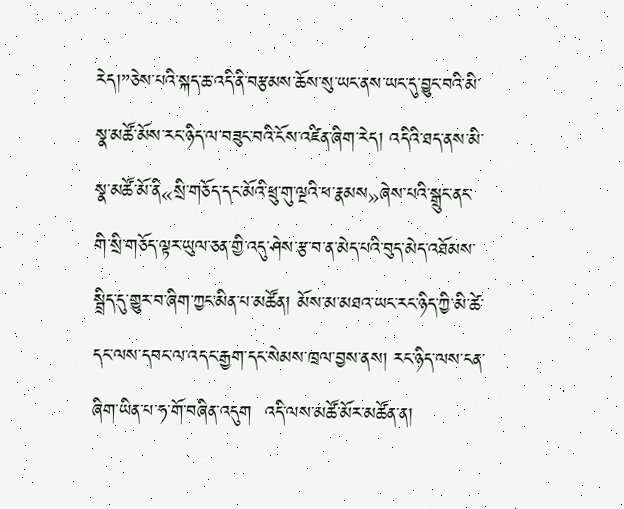རེད།”ཅེས་པའི་སྐད་ཆ་འདི་ནི་བརྩམས་ཆོས་སུ་ཡང་ནས་ཡང་དུ་བྱུང་བའི་མི་སྣ་མཚོ་མོས་རང་ཉིད་ལ་བཟུང་བའི་ངོས་འཛིན་ཞིག་རེད། འདིའི་ཐད་ནས་མི་སྣ་མཚོ་མོ་ནི«སྲི་གཅོད་དང་མོའི་ཕྲུ་གུ་ལྔའི་ཕ་རྣམས»ཞེས་པའི་སྒྲུང་ནང་གི་སྲི་གཅོད་ལྟར་ཡུལ་ཅན་གྱི་འདུ་ཤེས་རྩ་བ་ན་མེད་པའི་བུད་མེད་འཐོམས་སྦྲིད་དུ་གྱུར་བ་ཞིག་ཀྱང་མིན་པ་མཚོན། མོས་མ་མཐའ་ཡང་རང་ཉིད་ཀྱི་མི་ཚེ་དང་ལས་དབང་ལ་འདང་རྒྱག་དང་སེམས་ཁྲལ་བྱས་ནས། རང་ཉིད་ལས་ངན་ཞིག་ཡིན་པ་ཧ་གོ་བཞིན་འདུག  འདི་ལས་མཚོ་མོར་མཚོན་ན།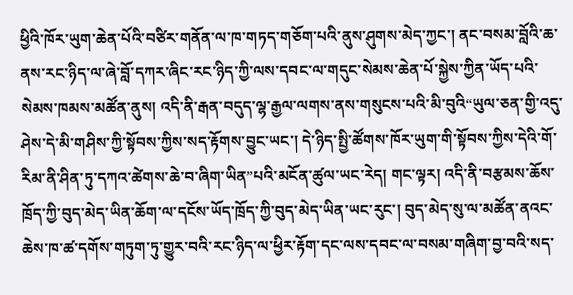ཕྱིའི་ཁོར་ཡུག་ཆེན་པོའི་བཙིར་གནོན་ལ་ཁ་གཏད་གཅོག་པའི་ནུས་ཤུགས་མེད་ཀྱང་། ནང་བསམ་བློའི་ཆ་ནས་རང་ཉིད་ལ་ཞེ་བློ་དཀར་ཞིང་རང་ཉིད་ཀྱི་ལས་དབང་ལ་གདུང་སེམས་ཆེན་པོ་སྐྱེས་ཀྱིན་ཡོད་པའི་སེམས་ཁམས་མཚོན་ནུས། འདི་ནི་རྒན་བདུད་ལྷ་རྒྱལ་ལགས་ནས་གསུངས་པའི་མི་བུའི“ཡུལ་ཅན་གྱི་འདུ་ཤེས་དེ་མི་གཤིས་ཀྱི་སྟོབས་ཀྱིས་སད་རྟོགས་བྱུང་ཡང་། དེ་ཉིད་སྤྱི་ཚོགས་ཁོར་ཡུག་གི་སྟོབས་ཀྱིས་དེའི་གོ་རིམ་ནི་ཤིན་ཏུ་དཀའ་ཚེགས་ཆེ་བ་ཞིག་ཡིན”པའི་མངོན་ཚུལ་ཡང་རེད། གང་ལྟར། འདི་ནི་བརྩམས་ཆོས་ཁྲོད་ཀྱི་བུད་མེད་ཡིན་ཆོག་ལ་དངོས་ཡོད་ཁྲོད་ཀྱི་བུད་མེད་ཡིན་ཡང་རུང་། བུད་མེད་སུ་ལ་མཚོན་ནའང་ཆེས་ཁ་ཚ་དགོས་གཏུག་ཏུ་གྱུར་བའི་རང་ཉིད་ལ་ཕྱིར་རྟོག་དང་ལས་དབང་ལ་བསམ་གཞིག་བྱ་བའི་སད་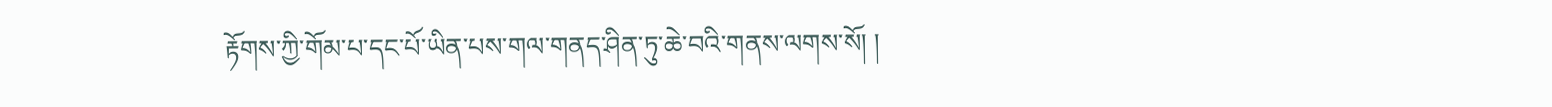རྟོགས་ཀྱི་གོམ་པ་དང་པོ་ཡིན་པས་གལ་གནད་ཤིན་ཏུ་ཆེ་བའི་གནས་ལགས་སོ། །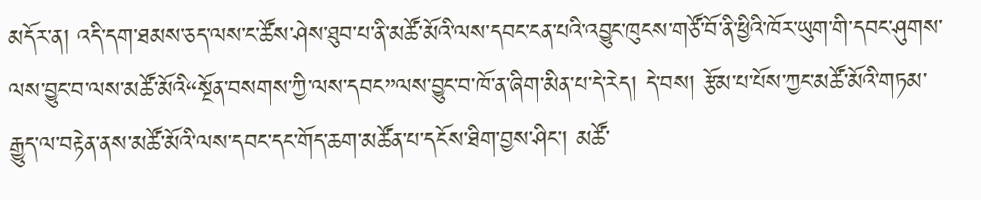མདོར་ན། འདི་དག་ཐམས་ཅད་ལས་ང་ཚོས་ཤེས་ཐུབ་པ་ནི་མཚོ་མོའི་ལས་དབང་ངན་པའི་འབྱུང་ཁུངས་གཙོ་བོ་ནི་ཕྱིའི་ཁོར་ཡུག་གི་དབང་ཤུགས་ལས་བྱུང་བ་ལས་མཚོ་མོའི“སྔོན་བསགས་ཀྱི་ལས་དབང”ལས་བྱུང་བ་ཁོ་ན་ཞིག་མིན་པ་དེ་རེད། དེ་བས། རྩོམ་པ་པོས་ཀྱང་མཚོ་མོའི་གཏམ་རྒྱུད་ལ་བརྟེན་ནས་མཚོ་མོའི་ལས་དབང་དང་གོད་ཆག་མཚོན་པ་དངོས་ཐིག་བྱས་ཤིང་། མཚོ་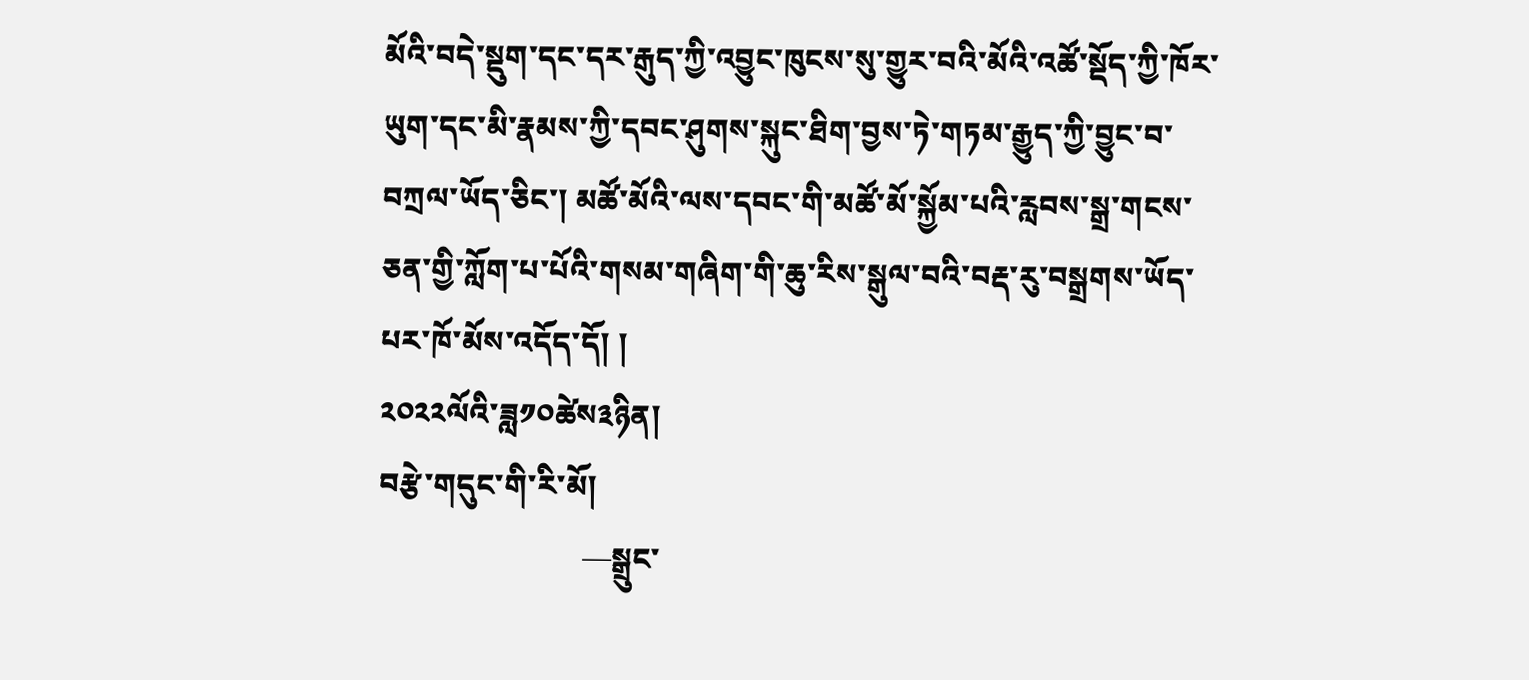མོའི་བདེ་སྡུག་དང་དར་རྒུད་ཀྱི་འབྱུང་ཁུངས་སུ་གྱུར་བའི་མོའི་འཚོ་སྡོད་ཀྱི་ཁོར་ཡུག་དང་མི་རྣམས་ཀྱི་དབང་ཤུགས་སྐུང་ཐིག་བྱས་ཏེ་གཏམ་རྒྱུད་ཀྱི་བྱུང་བ་བཀྲལ་ཡོད་ཅིང་། མཚོ་མོའི་ལས་དབང་གི་མཚོ་མོ་སྐྱོམ་པའི་རླབས་སྒྲ་གངས་ཅན་གྱི་ཀློག་པ་པོའི་གསམ་གཞིག་གི་ཆུ་རིས་སྒུལ་བའི་བརྡ་རུ་བསྒྲགས་ཡོད་པར་ཁོ་མོས་འདོད་དོ། །
༢༠༢༢ལོའི་ཟླ༡༠ཚེས༣ཉིན།
བརྩེ་གདུང་གི་རི་མོ།
                           —སྒྲུང་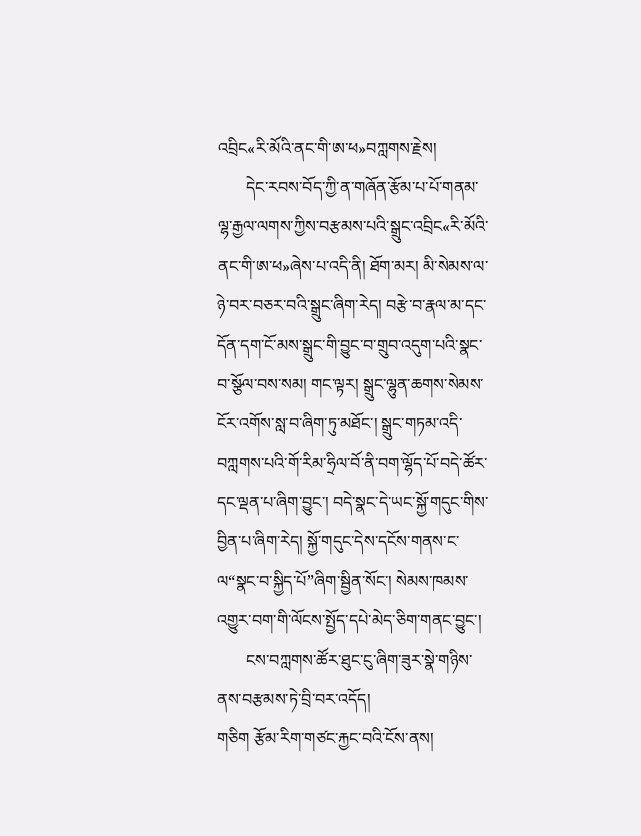འབྲིང«རི་མོའི་ནང་གི་ཨ་ཕ»བཀླགས་རྗེས།
       དེང་རབས་བོད་ཀྱི་ན་གཞོན་རྩོམ་པ་པོ་གནམ་ལྷ་རྒྱལ་ལགས་ཀྱིས་བརྩམས་པའི་སྒྲུང་འབྲིང«རི་མོའི་ནང་གི་ཨ་ཕ»ཞེས་པ་འདི་ནི། ཐོག་མར། མི་སེམས་ལ་ཉེ་བར་བཅར་བའི་སྒྲུང་ཞིག་རེད། བརྩེ་བ་རྣལ་མ་དང་དོན་དག་ངོ་མས་སྒྲུང་གི་བྱུང་བ་གྲུབ་འདུག་པའི་སྣང་བ་སྩོལ་བས་སམ། གང་ལྟར། སྒྲུང་ལྷུན་ཆགས་སེམས་ངོར་འགོས་སླ་བ་ཞིག་ཏུ་མཐོང་། སྒྲུང་གཏམ་འདི་བཀླགས་པའི་གོ་རིམ་ཧྲིལ་བོ་ནི་བག་ལྷོད་པོ་བདེ་ཚོར་དང་ལྡན་པ་ཞིག་བྱུང་། བདེ་སྣང་དེ་ཡང་སྐྱོ་གདུང་གིས་བྱིན་པ་ཞིག་རེད། སྐྱོ་གདུང་དེས་དངོས་གནས་ང་ལ“སྣང་བ་སྐྱིད་པོ”ཞིག་སྦྱིན་སོང་། སེམས་ཁམས་འགྱུར་བག་གི་ལོངས་སྤྱོད་དཔེ་མེད་ཅིག་གནང་བྱུང་།
       ངས་བཀླགས་ཚོར་ཐུང་ངུ་ཞིག་ཟུར་སྣེ་གཉིས་ནས་བརྩམས་ཏེ་བྲི་བར་འདོད།
གཅིག རྩོམ་རིག་གཙང་རྐྱང་བའི་ངོས་ནས།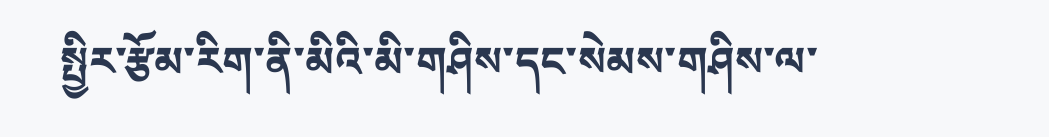སྤྱིར་རྩོམ་རིག་ནི་མིའི་མི་གཤིས་དང་སེམས་གཤིས་ལ་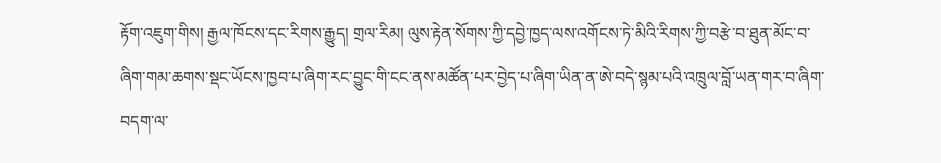རྟོག་འཇུག་གིས། རྒྱལ་ཁོངས་དང་རིགས་རྒྱུད། གྲལ་རིམ། ལུས་རྟེན་སོགས་ཀྱི་དབྱེ་ཁྱད་ལས་འགོངས་ཏེ་མིའི་རིགས་ཀྱི་བརྩེ་བ་ཐུན་མོང་བ་ཞིག་གམ་ཆགས་སྡང་ཡོངས་ཁྱབ་པ་ཞིག་རང་བྱུང་གི་ངང་ནས་མཚོན་པར་བྱེད་པ་ཞིག་ཡིན་ན་ཨེ་བདེ་སྙམ་པའི་འཁྲུལ་བློ་ཡན་གར་བ་ཞིག་བདག་ལ་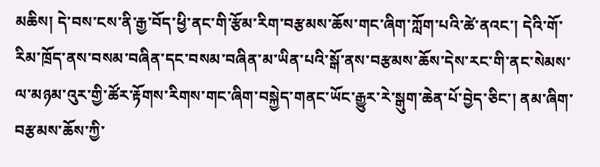མཆིས། དེ་བས་ངས་ནི་རྒྱ་བོད་ཕྱི་ནང་གི་རྩོམ་རིག་བརྩམས་ཆོས་གང་ཞིག་ཀློག་པའི་ཚེ་ནའང་། དེའི་གོ་རིམ་ཁྲོད་ནས་བསམ་བཞིན་དང་བསམ་བཞིན་མ་ཡིན་པའི་སྒོ་ནས་བརྩམས་ཆོས་དེས་རང་གི་ནང་སེམས་ལ་མཉམ་འུར་གྱི་ཚོར་རྟོགས་རིགས་གང་ཞིག་བསྐྱེད་གནང་ཡོང་རྒྱུར་རེ་སྒུག་ཆེན་པོ་བྱེད་ཅིང་། ནམ་ཞིག་བརྩམས་ཆོས་ཀྱི་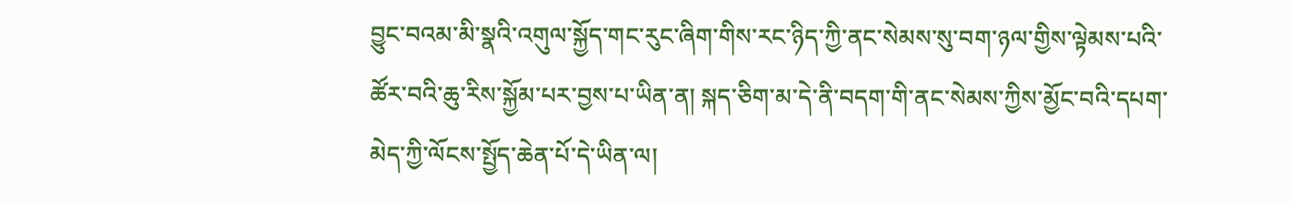བྱུང་བའམ་མི་སྣའི་འགུལ་སྐྱོད་གང་རུང་ཞིག་གིས་རང་ཉིད་ཀྱི་ནང་སེམས་སུ་བག་ཉལ་གྱིས་ལྟེམས་པའི་ཚོར་བའི་ཆུ་རིས་སྐྱོམ་པར་བྱས་པ་ཡིན་ན། སྐད་ཅིག་མ་དེ་ནི་བདག་གི་ནང་སེམས་ཀྱིས་མྱོང་བའི་དཔག་མེད་ཀྱི་ལོངས་སྤྱོད་ཆེན་པོ་དེ་ཡིན་ལ།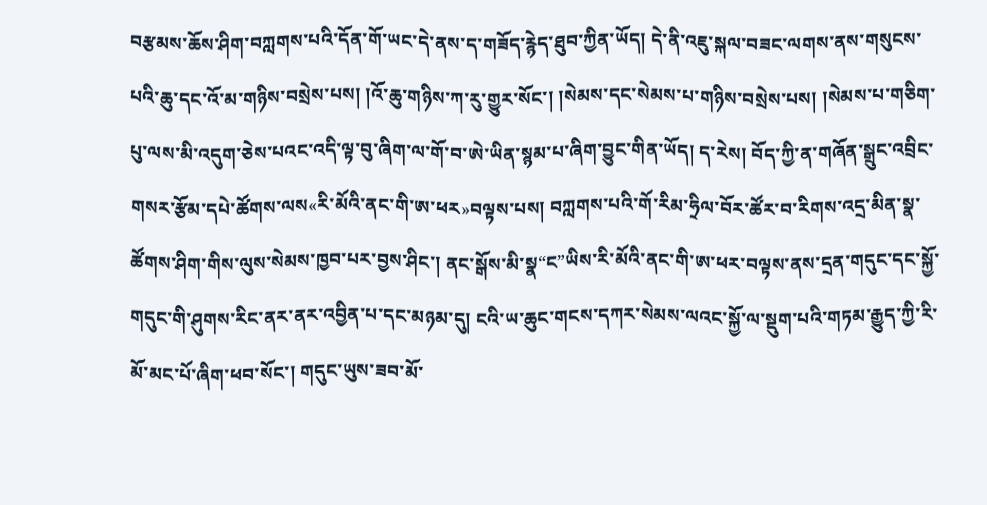བརྩམས་ཆོས་ཤིག་བཀླགས་པའི་དོན་གོ་ཡང་དེ་ནས་ད་གཟོད་རྙེད་ཐུབ་ཀྱིན་ཡོད། དེ་ནི་འཇུ་སྐལ་བཟང་ལགས་ནས་གསུངས་པའི་ཆུ་དང་འོ་མ་གཉིས་བསྲེས་པས། །འོ་ཆུ་གཉིས་ཀ་རུ་གྱུར་སོང་། །སེམས་དང་སེམས་པ་གཉིས་བསྲེས་པས། །སེམས་པ་གཅིག་པུ་ལས་མི་འདུག་ཅེས་པའང་འདི་ལྟ་བུ་ཞིག་ལ་གོ་བ་ཨེ་ཡིན་སྙམ་པ་ཞིག་བྱུང་གིན་ཡོད། ད་རེས། བོད་ཀྱི་ན་གཞོན་སྒྲུང་འབྲིང་གསར་རྩོམ་དཔེ་ཚོགས་ལས«རི་མོའི་ནང་གི་ཨ་ཕར»བལྟས་པས། བཀླགས་པའི་གོ་རིམ་ཧྲིལ་བོར་ཚོར་བ་རིགས་འདྲ་མིན་སྣ་ཚོགས་ཤིག་གིས་ལུས་སེམས་ཁྱབ་པར་བྱས་ཤིང་། ནང་སྒོས་མི་སྣ“ང”ཡིས་རི་མོའི་ནང་གི་ཨ་ཕར་བལྟས་ནས་དྲན་གདུང་དང་སྐྱོ་གདུང་གི་ཤུགས་རིང་ནར་ནར་འབྱིན་པ་དང་མཉམ་དུ། ངའི་ཡ་ཆུང་གངས་དཀར་སེམས་ལའང་སྐྱོ་ལ་སྡུག་པའི་གཏམ་རྒྱུད་ཀྱི་རི་མོ་མང་པོ་ཞིག་ཕབ་སོང་། གདུང་ཡུས་ཟབ་མོ་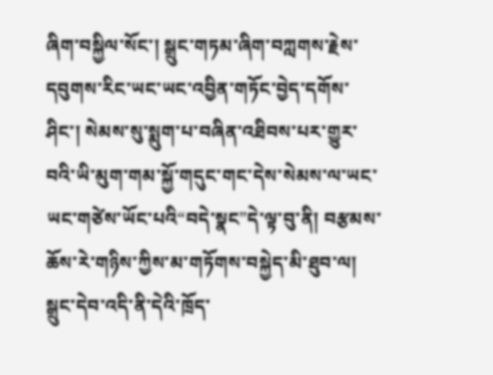ཞིག་བསྐྱིལ་སོང་། སྒྲུང་གཏམ་ཞིག་བཀླགས་རྗེས་དབུགས་རིང་ཡང་ཡང་འབྱིན་གཏོང་བྱེད་དགོས་ཤིང་། སེམས་སུ་སྨུག་པ་བཞིན་འཐིབས་པར་གྱུར་བའི་ཡི་མུག་གམ་སྐྱོ་གདུང་གང་དེས་སེམས་ལ་ཡང་ཡང་གཙེས་ཡོང་པའི“བདེ་སྣང”དེ་ལྟ་བུ་ནི། བརྩམས་ཆོས་རེ་གཉིས་ཀྱིས་མ་གཏོགས་བསྐྱེད་མི་ཐུབ་ལ། སྒྲུང་དེབ་འདི་ནི་དེའི་ཁྲོད་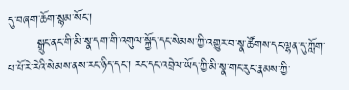དུ་བཞག་ཆོག་སྙམ་སོང་།
       སྒྲུང་ནང་གི་མི་སྣ་དག་གི་འགུལ་སྐྱོད་དང་སེམས་ཀྱི་འགྱུར་བ་སྣ་ཚོགས་དང་ལྷན་དུ་ཀློག་པ་པོ་རེ་རེའི་སེམས་ནས་རང་ཉིད་དང་། རང་དང་འབྲེལ་ཡོད་ཀྱི་མི་སྣ་གང་རུང་རྣམས་ཀྱི་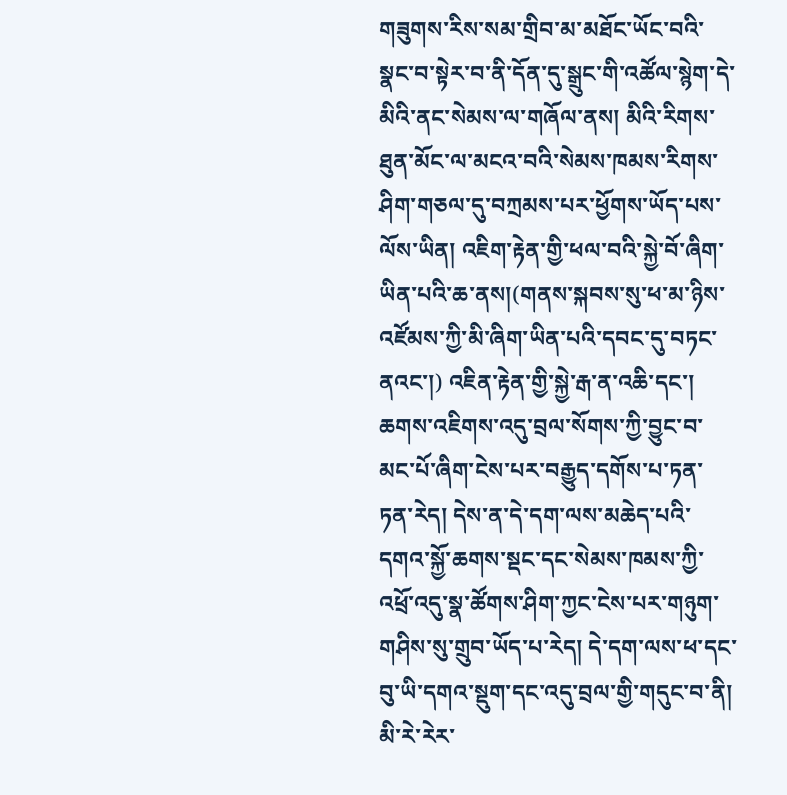གཟུགས་རིས་སམ་གྲིབ་མ་མཐོང་ཡོང་བའི་སྣང་བ་སྟེར་བ་ནི་དོན་དུ་སྒྲུང་གི་འཚོལ་སྙེག་དེ་མིའི་ནང་སེམས་ལ་གཞོལ་ནས། མིའི་རིགས་ཐུན་མོང་ལ་མངའ་བའི་སེམས་ཁམས་རིགས་ཤིག་གཅལ་དུ་བཀྲམས་པར་ཕྱོགས་ཡོད་པས་ལོས་ཡིན། འཇིག་རྟེན་གྱི་ཕལ་བའི་སྐྱེ་བོ་ཞིག་ཡིན་པའི་ཆ་ནས།(གནས་སྐབས་སུ་ཕ་མ་ཉིས་འཛོམས་ཀྱི་མི་ཞིག་ཡིན་པའི་དབང་དུ་བཏང་ནའང་།) འཇིན་རྟེན་གྱི་སྐྱེ་རྒ་ན་འཆི་དང་། ཆགས་འཇིགས་འདུ་བྲལ་སོགས་ཀྱི་བྱུང་བ་མང་པོ་ཞིག་ངེས་པར་བརྒྱུད་དགོས་པ་ཏན་ཏན་རེད། དེས་ན་དེ་དག་ལས་མཆེད་པའི་དགའ་སྐྱོ་ཆགས་སྡང་དང་སེམས་ཁམས་ཀྱི་འཕྲོ་འདུ་སྣ་ཚོགས་ཤིག་ཀྱང་ངེས་པར་གཉུག་གཤིས་སུ་གྲུབ་ཡོད་པ་རེད། དེ་དག་ལས་ཕ་དང་བུ་ཡི་དགའ་སྡུག་དང་འདུ་བྲལ་གྱི་གདུང་བ་ནི། མི་རེ་རེར་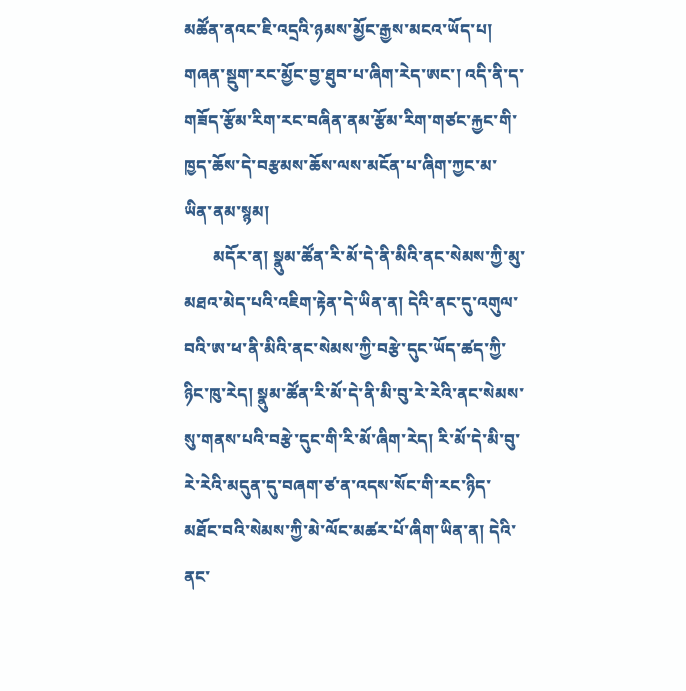མཚོན་ནའང་ཇི་འདྲའི་ཉམས་མྱོང་རྒྱས་མངའ་ཡོད་པ། གཞན་སྡུག་རང་མྱོང་བྱ་ཐུབ་པ་ཞིག་རེད་ཨང་། འདི་ནི་ད་གཟོད་རྩོམ་རིག་རང་བཞིན་ནམ་རྩོམ་རིག་གཙང་རྐྱང་གི་ཁྱད་ཆོས་དེ་བརྩམས་ཆོས་ལས་མངོན་པ་ཞིག་ཀྱང་མ་ཡིན་ནམ་སྙམ།
       མདོར་ན། སྣུམ་ཚོན་རི་མོ་དེ་ནི་མིའི་ནང་སེམས་ཀྱི་མུ་མཐའ་མེད་པའི་འཇིག་རྟེན་དེ་ཡིན་ན། དེའི་ནང་དུ་འགུལ་བའི་ཨ་ཕ་ནི་མིའི་ནང་སེམས་ཀྱི་བརྩེ་དུང་ཡོད་ཚད་ཀྱི་ཉིང་ཁུ་རེད། སྣུམ་ཚོན་རི་མོ་དེ་ནི་མི་བུ་རེ་རེའི་ནང་སེམས་སུ་གནས་པའི་བརྩེ་དུང་གི་རི་མོ་ཞིག་རེད། རི་མོ་དེ་མི་བུ་རེ་རེའི་མདུན་དུ་བཞག་ཙ་ན་འདས་སོང་གི་རང་ཉིད་མཐོང་བའི་སེམས་ཀྱི་མེ་ལོང་མཚར་པོ་ཞིག་ཡིན་ན། དེའི་ནང་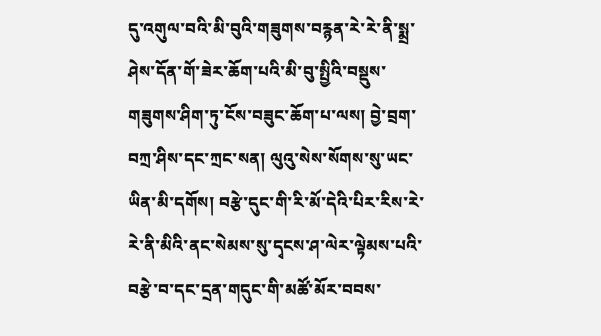དུ་འགུལ་བའི་མི་བུའི་གཟུགས་བརྙན་རེ་རེ་ནི་སྨྲ་ཤེས་དོན་གོ་ཟེར་ཆོག་པའི་མི་བུ་སྤྱིའི་བསྡུས་གཟུགས་ཤིག་ཏུ་ངོས་བཟུང་ཆོག་པ་ལས། བྱེ་བྲག་བཀྲ་ཤིས་དང་ཀྲང་སན། ལུའུ་སེས་སོགས་སུ་ཡང་ཡིན་མི་དགོས། བརྩེ་དུང་གི་རི་མོ་དེའི་པིར་རིས་རེ་རེ་ནི་མིའི་ནང་སེམས་སུ་དྭངས་ཤ་ལེར་ལྟེམས་པའི་བརྩེ་བ་དང་དྲན་གདུང་གི་མཚོ་མོར་བབས་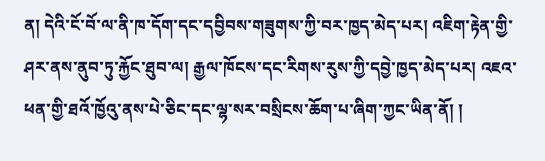ན། དེའི་ངོ་བོ་ལ་ནི་ཁ་དོག་དང་དབྱིབས་གཟུགས་ཀྱི་བར་ཁྱད་མེད་པར། འཇིག་རྟེན་གྱི་ཤར་ནས་ནུབ་ཏུ་རྐྱོང་ཐུབ་ལ། རྒྱལ་ཁོངས་དང་རིགས་རུས་ཀྱི་དབྱེ་ཁྱད་མེད་པར། འཇའ་ཕན་གྱི་ཐའོ་ཁྱོའུ་ནས་པེ་ཅིང་དང་ལྷ་སར་བསྲིངས་ཆོག་པ་ཞིག་ཀྱང་ཡིན་ནོ། །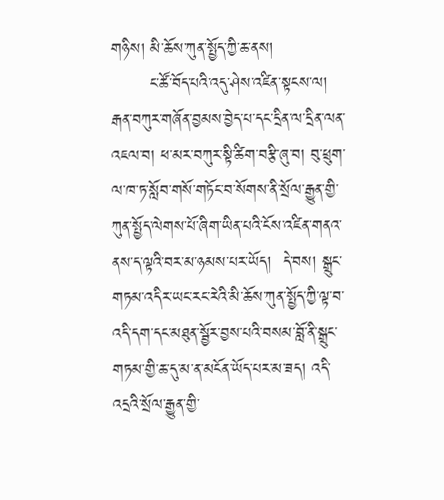གཉིས། མི་ཆོས་ཀུན་སྤྱོད་ཀྱི་ཆ་ནས།
       ང་ཚོ་བོད་པའི་འདུ་ཤེས་འཛིན་སྟངས་ལ། རྒན་བཀུར་གཞོན་བྱམས་བྱེད་པ་དང་དྲིན་ལ་དྲིན་ལན་འཇལ་བ། ཕ་མར་བཀུར་སྟི་ཚིག་བརྩི་ཞུ་བ། བུ་ཕྲུག་ལ་ཁ་ཏ་སློབ་གསོ་གཏོང་བ་སོགས་ནི་སྲོལ་རྒྱུན་གྱི་ཀུན་སྤྱོད་ལེགས་པོ་ཞིག་ཡིན་པའི་ངོས་འཛིན་གནའ་ནས་ད་ལྟའི་བར་མ་ཉམས་པར་ཡོད།  དེ་བས། སྒྲུང་གཏམ་འདིར་ཡང་རང་རེའི་མི་ཆོས་ཀུན་སྤྱོད་ཀྱི་ལྟ་བ་འདི་དག་དང་མཐུན་སྦྱོར་བྱས་པའི་བསམ་བློ་ནི་སྒྲུང་གཏམ་གྱི་ཆ་དུ་མ་ན་མངོན་ཡོད་པར་མ་ཟད། འདི་འདྲའི་སྲོལ་རྒྱུན་གྱི་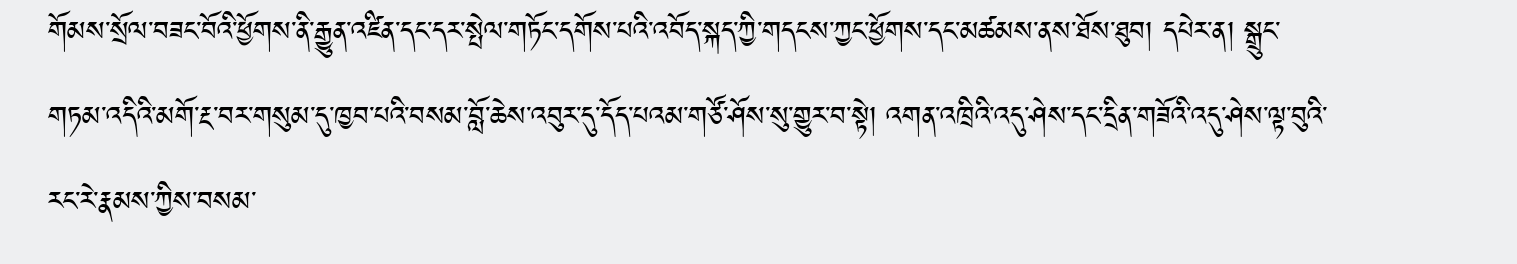གོམས་སྲོལ་བཟང་བོའི་ཕྱོགས་ནི་རྒྱུན་འཛིན་དང་དར་སྤེལ་གཏོང་དགོས་པའི་འབོད་སྐད་ཀྱི་གདངས་ཀྱང་ཕྱོགས་དང་མཚམས་ནས་ཐོས་ཐུབ། དཔེར་ན། སྒྲུང་གཏམ་འདིའི་མགོ་རྔ་བར་གསུམ་དུ་ཁྱབ་པའི་བསམ་བློ་ཆེས་འབུར་དུ་དོད་པའམ་གཙོ་ཤོས་སུ་གྱུར་བ་སྟེ། འགན་འཁྲིའི་འདུ་ཤེས་དང་དྲིན་གཟོའི་འདུ་ཤེས་ལྟ་བུའི་རང་རེ་རྣམས་ཀྱིས་བསམ་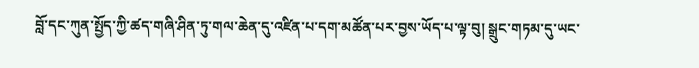བློ་དང་ཀུན་སྤྱོད་ཀྱི་ཚད་གཞི་ཤིན་ཏུ་གལ་ཆེན་དུ་འཛིན་པ་དག་མཚོན་པར་བྱས་ཡོད་པ་ལྟ་བུ། སྒྲུང་གཏམ་དུ་ཡང་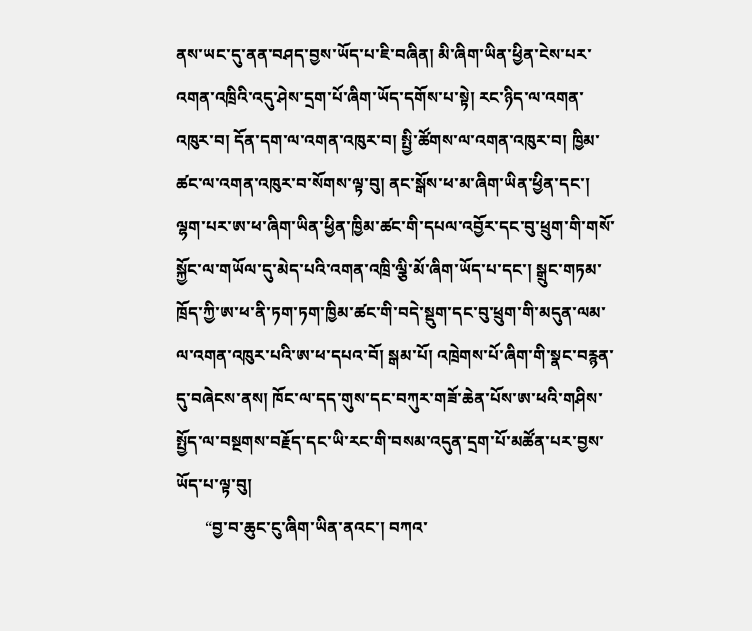ནས་ཡང་དུ་ནན་བཤད་བྱས་ཡོད་པ་ཇི་བཞིན། མི་ཞིག་ཡིན་ཕྱིན་ངེས་པར་འགན་འཁྲིའི་འདུ་ཤེས་དྲག་པོ་ཞིག་ཡོད་དགོས་པ་སྟེ། རང་ཉིད་ལ་འགན་འཁུར་བ། དོན་དག་ལ་འགན་འཁུར་བ། སྤྱི་ཚོགས་ལ་འགན་འཁུར་བ། ཁྱིམ་ཚང་ལ་འགན་འཁུར་བ་སོགས་ལྟ་བུ། ནང་སྒོས་ཕ་མ་ཞིག་ཡིན་ཕྱིན་དང་། ལྷག་པར་ཨ་ཕ་ཞིག་ཡིན་ཕྱིན་ཁྱིམ་ཚང་གི་དཔལ་འབྱོར་དང་བུ་ཕྲུག་གི་གསོ་སྐྱོང་ལ་གཡོལ་དུ་མེད་པའི་འགན་འཁྲི་ལྕི་མོ་ཞིག་ཡོད་པ་དང་། སྒྲུང་གཏམ་ཁྲོད་ཀྱི་ཨ་ཕ་ནི་ཏག་ཏག་ཁྱིམ་ཚང་གི་བདེ་སྡུག་དང་བུ་ཕྲུག་གི་མདུན་ལམ་ལ་འགན་འཁུར་པའི་ཨ་ཕ་དཔའ་བོ། སྒམ་པོ། འཁྲེགས་པོ་ཞིག་གི་སྣང་བརྙན་དུ་བཞེངས་ནས། ཁོང་ལ་དད་གུས་དང་བཀུར་གཟོ་ཆེན་པོས་ཨ་ཕའི་གཤིས་སྤྱོད་ལ་བསྔགས་བརྗོད་དང་ཡི་རང་གི་བསམ་འདུན་དྲག་པོ་མཚོན་པར་བྱས་ཡོད་པ་ལྟ་བུ།
       “བྱ་བ་ཆུང་ངུ་ཞིག་ཡིན་ནའང་། བཀའ་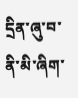དྲིན་ཞུ་བ་ནི་མི་ཞིག་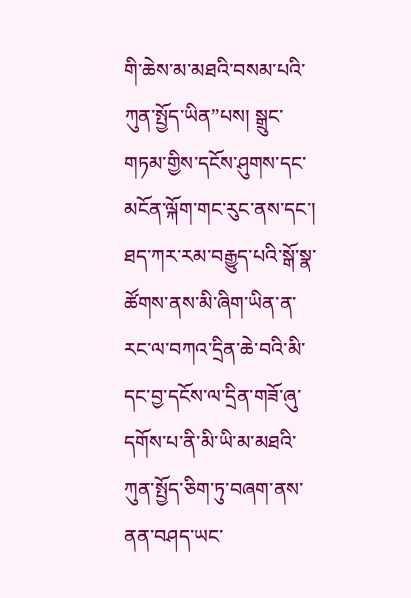གི་ཆེས་མ་མཐའི་བསམ་པའི་ཀུན་སྤྱོད་ཡིན”པས། སྒྲུང་གཏམ་གྱིས་དངོས་ཤུགས་དང་མངོན་ལྐོག་གང་རུང་ནས་དང་། ཐད་ཀར་རམ་བརྒྱུད་པའི་སྒོ་སྣ་ཚོགས་ནས་མི་ཞིག་ཡིན་ན་རང་ལ་བཀའ་དྲིན་ཆེ་བའི་མི་དང་བྱ་དངོས་ལ་དྲིན་གཟོ་ཞུ་དགོས་པ་ནི་མི་ཡི་མ་མཐའི་ཀུན་སྤྱོད་ཅིག་ཏུ་བཞག་ནས་ནན་བཤད་ཡང་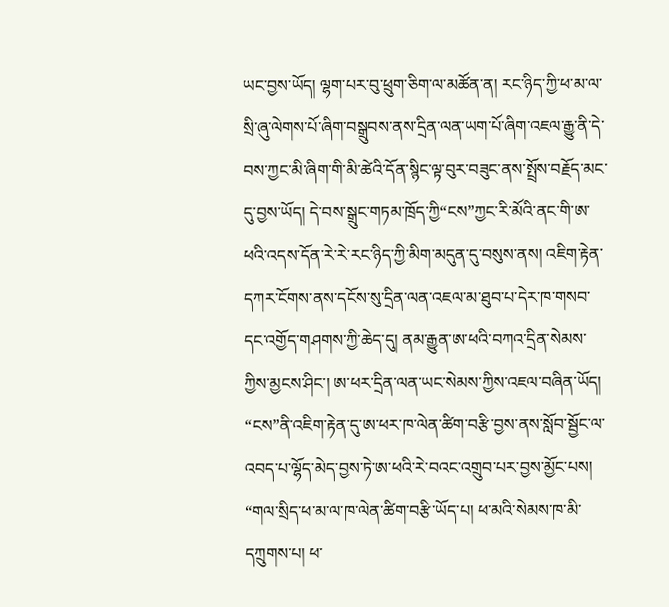ཡང་བྱས་ཡོད། ལྷག་པར་བུ་ཕྲུག་ཅིག་ལ་མཚོན་ན། རང་ཉིད་ཀྱི་ཕ་མ་ལ་སྲི་ཞུ་ལེགས་པོ་ཞིག་བསྒྲུབས་ནས་དྲིན་ལན་ཡག་པོ་ཞིག་འཇལ་རྒྱུ་ནི་དེ་བས་ཀྱང་མི་ཞིག་གི་མི་ཚེའི་དོན་སྙིང་ལྟ་བུར་བཟུང་ནས་སྤྲོས་བརྗོད་མང་དུ་བྱས་ཡོད། དེ་བས་སྒྲུང་གཏམ་ཁྲོད་ཀྱི“ངས”ཀྱང་རི་མོའི་ནང་གི་ཨ་ཕའི་འདས་དོན་རེ་རེ་རང་ཉིད་ཀྱི་མིག་མདུན་དུ་བསུས་ནས། འཇིག་རྟེན་དཀར་ངོགས་ནས་དངོས་སུ་དྲིན་ལན་འཇལ་མ་ཐུབ་པ་དེར་ཁ་གསབ་དང་འགྱོད་གཤགས་ཀྱི་ཆེད་དུ། ནམ་རྒྱུན་ཨ་ཕའི་བཀའ་དྲིན་སེམས་ཀྱིས་མྱངས་ཤིང་། ཨ་ཕར་དྲིན་ལན་ཡང་སེམས་ཀྱིས་འཇལ་བཞིན་ཡོད། “ངས”ནི་འཇིག་རྟེན་དུ་ཨ་ཕར་ཁ་ལེན་ཚིག་བརྩི་བྱས་ནས་སློབ་སྦྱོང་ལ་འབད་པ་ལྷོད་མེད་བྱས་ཏེ་ཨ་ཕའི་རེ་བའང་འགྲུབ་པར་བྱས་མྱོང་པས། “གལ་སྲིད་ཕ་མ་ལ་ཁ་ལེན་ཚིག་བརྩི་ཡོད་པ། ཕ་མའི་སེམས་ཁ་མི་དཀྲུགས་པ། ཕ་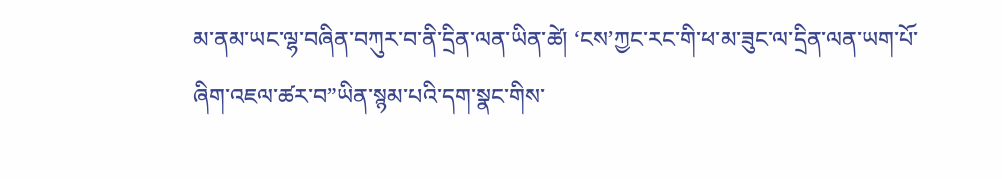མ་ནམ་ཡང་ལྷ་བཞིན་བཀུར་བ་ནི་དྲིན་ལན་ཡིན་ཚེ། ‘ངས’ཀྱང་རང་གི་ཕ་མ་ཟུང་ལ་དྲིན་ལན་ཡག་པོ་ཞིག་འཇལ་ཚར་བ”ཡིན་སྙམ་པའི་དག་སྣང་གིས་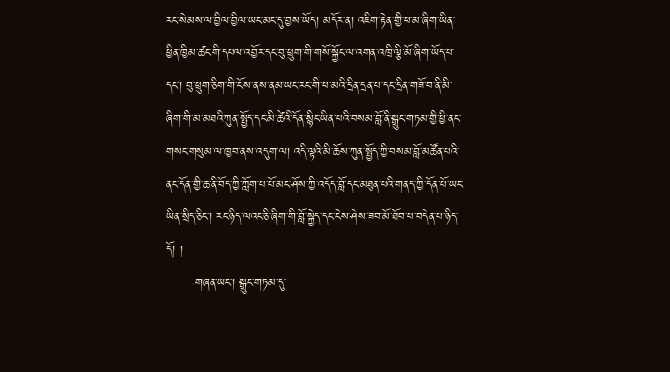རང་སེམས་ལ་བྱིལ་བྱིལ་ཡང་མང་དུ་བྱས་ཡོད། མདོར་ན། འཇིག་རྟེན་གྱི་ཕ་མ་ཞིག་ཡིན་ཕྱིན་ཁྱིམ་ཚང་གི་དཔལ་འབྱོར་དང་བུ་ཕྲུག་གི་གསོ་སྐྱོང་ལ་འགན་འཁྲི་ལྕི་མོ་ཞིག་ཡོད་པ་དང་། བུ་ཕྲུག་ཅིག་གི་ངོས་ནས་ནམ་ཡང་རང་གི་ཕ་མའི་དྲིན་དྲན་པ་དང་དྲིན་གཟོ་བ་ནི་མི་ཞིག་གི་མ་མཐའི་ཀུན་སྤྱོད་དང་མི་ཚེའི་དོན་སྙིང་ཡིན་པའི་བསམ་བློ་ནི་སྒྲུང་གཏམ་གྱི་ཕྱི་ནང་གསང་གསུམ་ལ་ཁྱབ་ནས་འདུག་ལ། འདི་ལྟའི་མི་ཆོས་ཀུན་སྤྱོད་ཀྱི་བསམ་བློ་མཚོན་པའི་ནང་དོན་གྱི་ཆ་ནི་བོད་ཀྱི་ཀློག་པ་པོ་མང་ཤོས་ཀྱི་འདོད་བློ་དང་མཐུན་པའི་གནད་ཀྱི་དོན་པོ་ཡང་ཡིན་སྲིད་ཅིང་། རང་ཉིད་ལའང་ཅི་ཞིག་གི་བློ་སྐྱེད་དང་ངེས་ཤེས་ཟབ་མོ་ཐོབ་པ་བདེན་པ་ཉིད་དོ། །
       གཞན་ཡང་། སྒྲུང་གཏམ་དུ་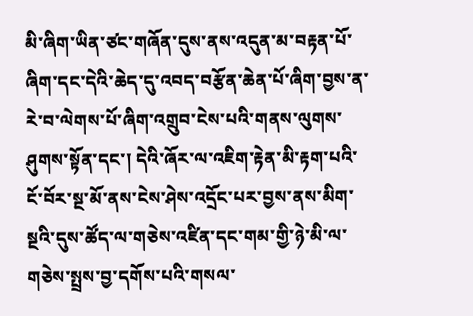མི་ཞིག་ཡིན་ཙང་གཞོན་དུས་ནས་འདུན་མ་བརྟན་པོ་ཞིག་དང་དེའི་ཆེད་དུ་འབད་བརྩོན་ཆེན་པོ་ཞིག་བྱས་ན་རེ་བ་ལེགས་པོ་ཞིག་འགྲུབ་ངེས་པའི་གནས་ལུགས་ཤུགས་སྟོན་དང་། དེའི་ཞོར་ལ་འཇིག་རྟེན་མི་རྟག་པའི་ངོ་བོར་སྔ་མོ་ནས་ངེས་ཤེས་འདྲོང་པར་བྱས་ནས་མིག་སྔའི་དུས་ཚོད་ལ་གཅེས་འཛིན་དང་གམ་གྱི་ཉེ་མི་ལ་གཅེས་སྤྲས་བྱ་དགོས་པའི་གསལ་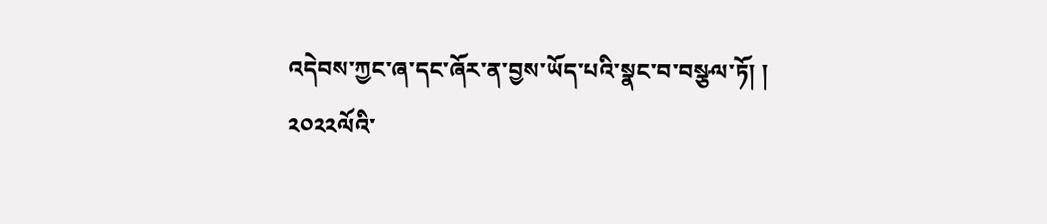འདེབས་ཀྱང་ཞ་དང་ཞོར་ན་བྱས་ཡོད་པའི་སྣང་བ་བསྩལ་ཏོ། །
༢༠༢༢ལོའི་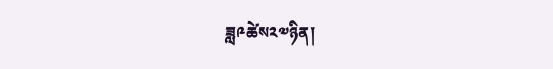ཟླ༩ཚེས༢༧ཉིན།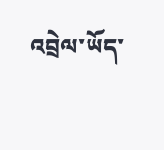འབྲེལ་ཡོད་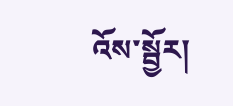འོས་སྦྱོར།